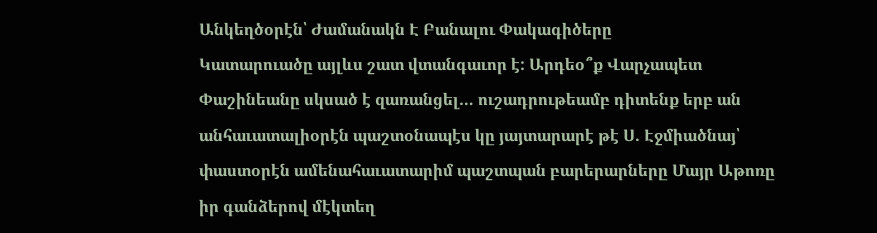Անկեղծօրէն՝ Ժամանակն Է Բանալու Փակագիծերը
Կատարուածը այլևս շատ վտանգաւոր է: Արդեօ՞ք Վարչապետ Փաշինեանը սկսած է զառանցել… ուշադրութեամբ դիտենք երբ ան անհաւատալիօրէն պաշտօնապէս կը յայտարարէ թէ Ս. Էջմիածնայ՝ փաստօրէն ամենահաւատարիմ պաշտպան բարերարները Մայր Աթոռը իր գանձերով մէկտեղ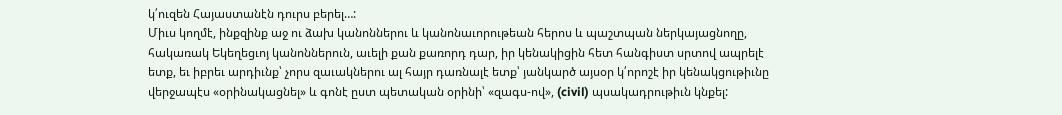կ՛ուզեն Հայաստանէն դուրս բերել…:
Միւս կողմէ, ինքզինք աջ ու ձախ կանոններու և կանոնաւորութեան հերոս և պաշտպան ներկայացնողը, հակառակ Եկեղեցւոյ կանոններուն, աւելի քան քառորդ դար, իր կենակիցին հետ հանգիստ սրտով ապրելէ ետք, եւ իբրեւ արդիւնք՝ չորս զաւակներու ալ հայր դառնալէ ետք՝ յանկարծ այսօր կ՛որոշէ իր կենակցութիւնը վերջապէս «օրինակացնել» և գոնէ ըստ պետական օրինի՝ «զագս-ով», (civil) պսակադրութիւն կնքել: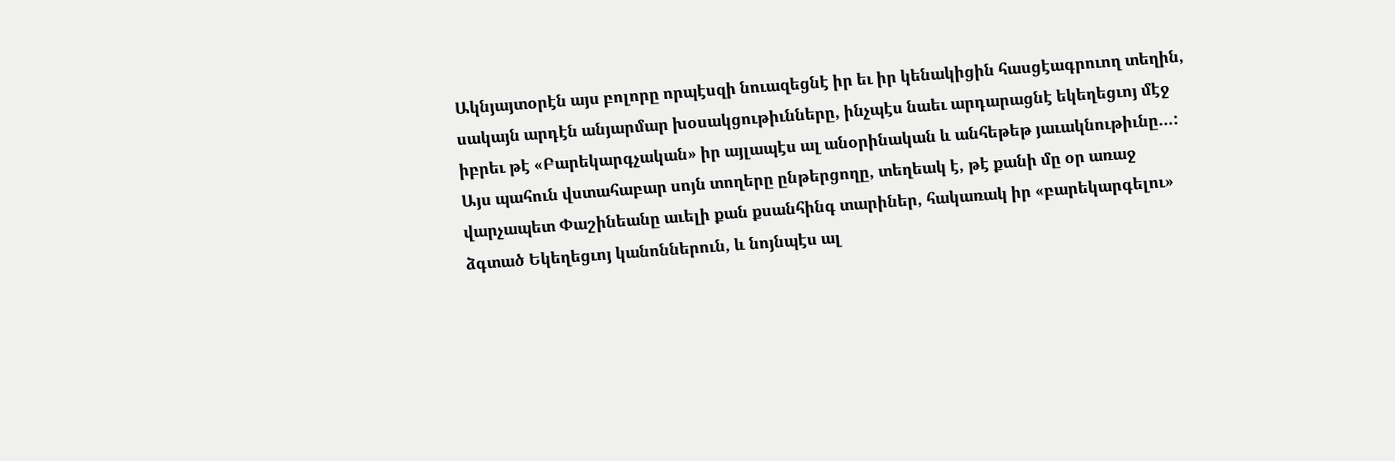Ակնյայտօրէն այս բոլորը որպէսզի նուազեցնէ իր եւ իր կենակիցին հասցէագրուող տեղին, սակայն արդէն անյարմար խօսակցութիւնները, ինչպէս նաեւ արդարացնէ եկեղեցւոյ մէջ իբրեւ թէ «Բարեկարգչական» իր այլապէս ալ անօրինական և անհեթեթ յաւակնութիւնը…:
Այս պահուն վստահաբար սոյն տողերը ընթերցողը, տեղեակ է, թէ քանի մը օր առաջ վարչապետ Փաշինեանը աւելի քան քսանհինգ տարիներ, հակառակ իր «բարեկարգելու» ձգտած Եկեղեցւոյ կանոններուն, և նոյնպէս ալ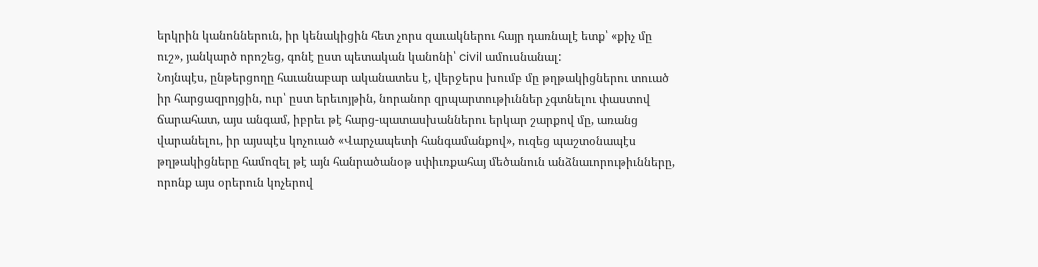երկրին կանոններուն, իր կենակիցին հետ չորս զաւակներու հայր դառնալէ ետք՝ «քիչ մը ուշ», յանկարծ որոշեց, գոնէ ըստ պետական կանոնի՝ civil ամուսնանալ:
Նոյնպէս, ընթերցողը հաւանաբար ականատես է, վերջերս խումբ մը թղթակիցներու տուած իր հարցազրոյցին, ուր՝ ըստ երեւոյթին, նորանոր զրպարտութիւններ չգտնելու փաստով ճարահատ, այս անգամ, իբրեւ թէ հարց-պատասխաններու երկար շարքով մը, առանց վարանելու, իր այսպէս կոչուած «Վարչապետի հանգամանքով», ուզեց պաշտօնապէս թղթակիցները համոզել թէ այն հանրածանօթ սփիւռքահայ մեծանուն անձնաւորութիւնները, որոնք այս օրերուն կոչերով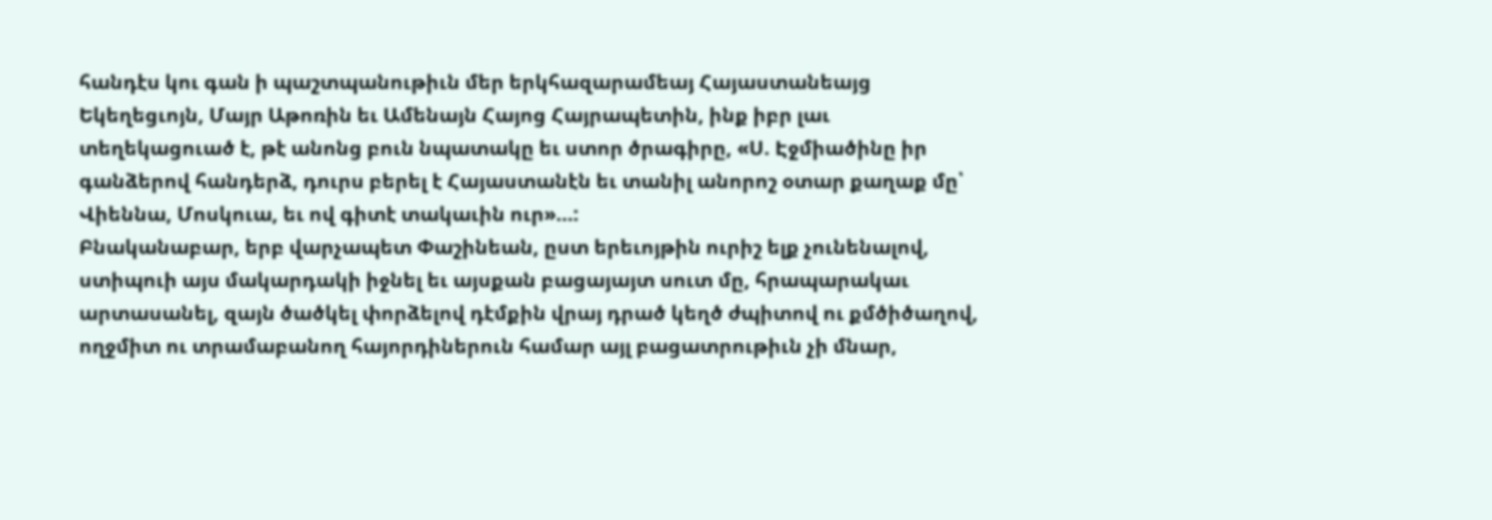հանդէս կու գան ի պաշտպանութիւն մեր երկհազարամեայ Հայաստանեայց Եկեղեցւոյն, Մայր Աթոռին եւ Ամենայն Հայոց Հայրապետին, ինք իբր լաւ տեղեկացուած է, թէ անոնց բուն նպատակը եւ ստոր ծրագիրը, «Ս. Էջմիածինը իր գանձերով հանդերձ, դուրս բերել է Հայաստանէն եւ տանիլ անորոշ օտար քաղաք մը՝ Վիեննա, Մոսկուա, եւ ով գիտէ տակաւին ուր»…:
Բնականաբար, երբ վարչապետ Փաշինեան, ըստ երեւոյթին ուրիշ ելք չունենալով, ստիպուի այս մակարդակի իջնել եւ այսքան բացայայտ սուտ մը, հրապարակաւ արտասանել, զայն ծածկել փորձելով դէմքին վրայ դրած կեղծ ժպիտով ու քմծիծաղով, ողջմիտ ու տրամաբանող հայորդիներուն համար այլ բացատրութիւն չի մնար,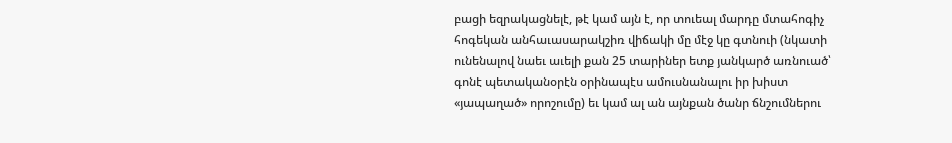բացի եզրակացնելէ, թէ կամ այն է, որ տուեալ մարդը մտահոգիչ հոգեկան անհաւասարակշիռ վիճակի մը մէջ կը գտնուի (նկատի ունենալով նաեւ աւելի քան 25 տարիներ ետք յանկարծ առնուած՝ գոնէ պետականօրէն օրինապէս ամուսնանալու իր խիստ «յապաղած» որոշումը) եւ կամ ալ ան այնքան ծանր ճնշումներու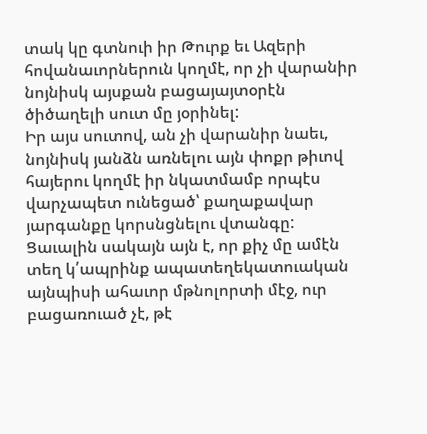տակ կը գտնուի իր Թուրք եւ Ազերի հովանաւորներուն կողմէ, որ չի վարանիր նոյնիսկ այսքան բացայայտօրէն ծիծաղելի սուտ մը յօրինել:
Իր այս սուտով, ան չի վարանիր նաեւ, նոյնիսկ յանձն առնելու այն փոքր թիւով հայերու կողմէ իր նկատմամբ որպէս վարչապետ ունեցած՝ քաղաքավար յարգանքը կորսնցնելու վտանգը:
Ցաւալին սակայն այն է, որ քիչ մը ամէն տեղ կ՛ապրինք ապատեղեկատուական այնպիսի ահաւոր մթնոլորտի մէջ, ուր բացառուած չէ, թէ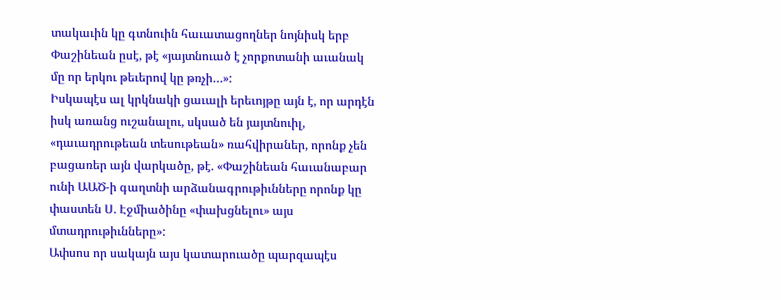տակաւին կը գտնուին հաւատացողներ նոյնիսկ երբ Փաշինեան ըսէ, թէ «յայտնուած է չորքոտանի աւանակ մը որ երկու թեւերով կը թռչի…»:
Իսկապէս ալ կրկնակի ցաւալի երեւոյթը այն է, որ արդէն իսկ առանց ուշանալու, սկսած են յայտնուիլ, «դաւադրութեան տեսութեան» ռահվիրաներ, որոնք չեն բացառեր այն վարկածը, թէ. «Փաշինեան հաւանաբար ունի ԱԱԾ-ի գաղտնի արձանագրութիւնները որոնք կը փաստեն Ս. Էջմիածինը «փախցնելու» այս մտադրութիւնները»:
Ափսոս որ սակայն այս կատարուածը պարզապէս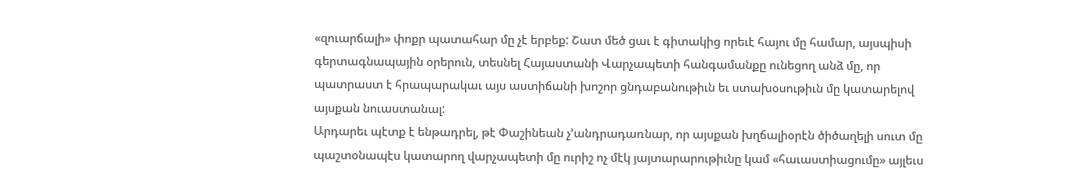«զուարճալի» փոքր պատահար մը չէ երբեք: Շատ մեծ ցաւ է գիտակից որեւէ հայու մը համար, այսպիսի գերտագնապային օրերուն, տեսնել Հայաստանի Վարչապետի հանգամանքը ունեցող անձ մը, որ պատրաստ է հրապարակաւ այս աստիճանի խոշոր ցնդաբանութիւն եւ ստախօսութիւն մը կատարելով այսքան նուաստանալ:
Արդարեւ պէտք է ենթադրել, թէ Փաշինեան չ’անդրադառնար, որ այսքան խղճալիօրէն ծիծաղելի սուտ մը պաշտօնապէս կատարող վարչապետի մը ուրիշ ոչ մէկ յայտարարութիւնը կամ «հաւաստիացումը» այլեւս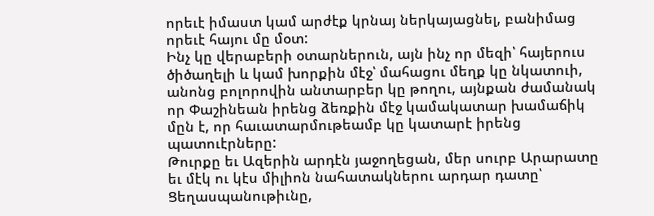որեւէ իմաստ կամ արժէք կրնայ ներկայացնել, բանիմաց որեւէ հայու մը մօտ:
Ինչ կը վերաբերի օտարներուն, այն ինչ որ մեզի՝ հայերուս ծիծաղելի և կամ խորքին մէջ՝ մահացու մեղք կը նկատուի, անոնց բոլորովին անտարբեր կը թողու, այնքան ժամանակ որ Փաշինեան իրենց ձեռքին մէջ կամակատար խամաճիկ մըն է, որ հաւատարմութեամբ կը կատարէ իրենց պատուէրները:
Թուրքը եւ Ազերին արդէն յաջողեցան, մեր սուրբ Արարատը եւ մէկ ու կէս միլիոն նահատակներու արդար դատը՝ Ցեղասպանութիւնը,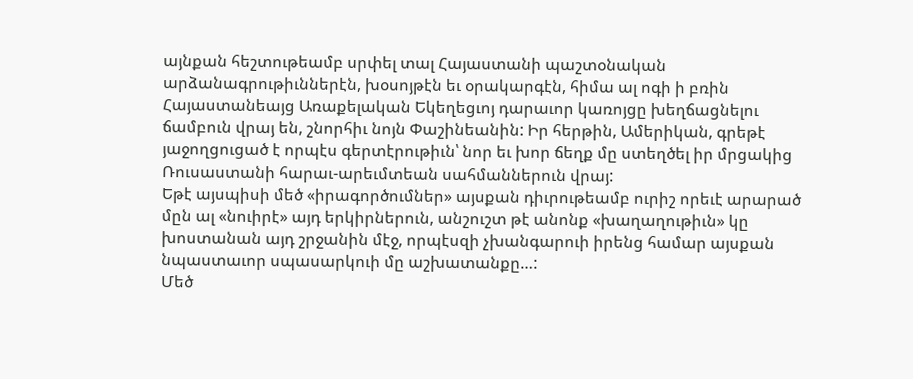այնքան հեշտութեամբ սրփել տալ Հայաստանի պաշտօնական արձանագրութիւններէն, խօսոյթէն եւ օրակարգէն, հիմա ալ ոգի ի բռին Հայաստանեայց Առաքելական Եկեղեցւոյ դարաւոր կառոյցը խեղճացնելու ճամբուն վրայ են, շնորհիւ նոյն Փաշինեանին: Իր հերթին, Ամերիկան, գրեթէ յաջողցուցած է որպէս գերտէրութիւն՝ նոր եւ խոր ճեղք մը ստեղծել իր մրցակից Ռուսաստանի հարաւ-արեւմտեան սահմաններուն վրայ:
Եթէ այսպիսի մեծ «իրագործումներ» այսքան դիւրութեամբ ուրիշ որեւէ արարած մըն ալ «նուիրէ» այդ երկիրներուն, անշուշտ թէ անոնք «խաղաղութիւն» կը խոստանան այդ շրջանին մէջ, որպէսզի չխանգարուի իրենց համար այսքան նպաստաւոր սպասարկուի մը աշխատանքը…:
Մեծ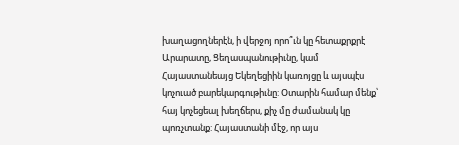խաղացողներէն, ի վերջոյ որո՞ւն կը հետաքրքրէ Արարատը, Ցեղասպանութիւնը, կամ Հայաստանեայց Եկեղեցիին կառոյցը և այսպէս կոչուած բարեկարգութիւնը: Օտարին համար մենք՝ հայ կոչեցեալ խեղճերս, քիչ մը ժամանակ կը պոռչտանք: Հայաստանի մէջ, որ այս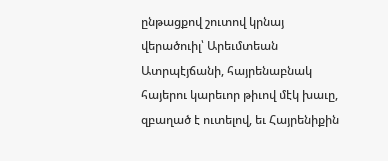ընթացքով շուտով կրնայ վերածուիլ՝ Արեւմտեան Ատրպէյճանի, հայրենաբնակ հայերու կարեւոր թիւով մէկ խաւը, զբաղած է ուտելով, եւ Հայրենիքին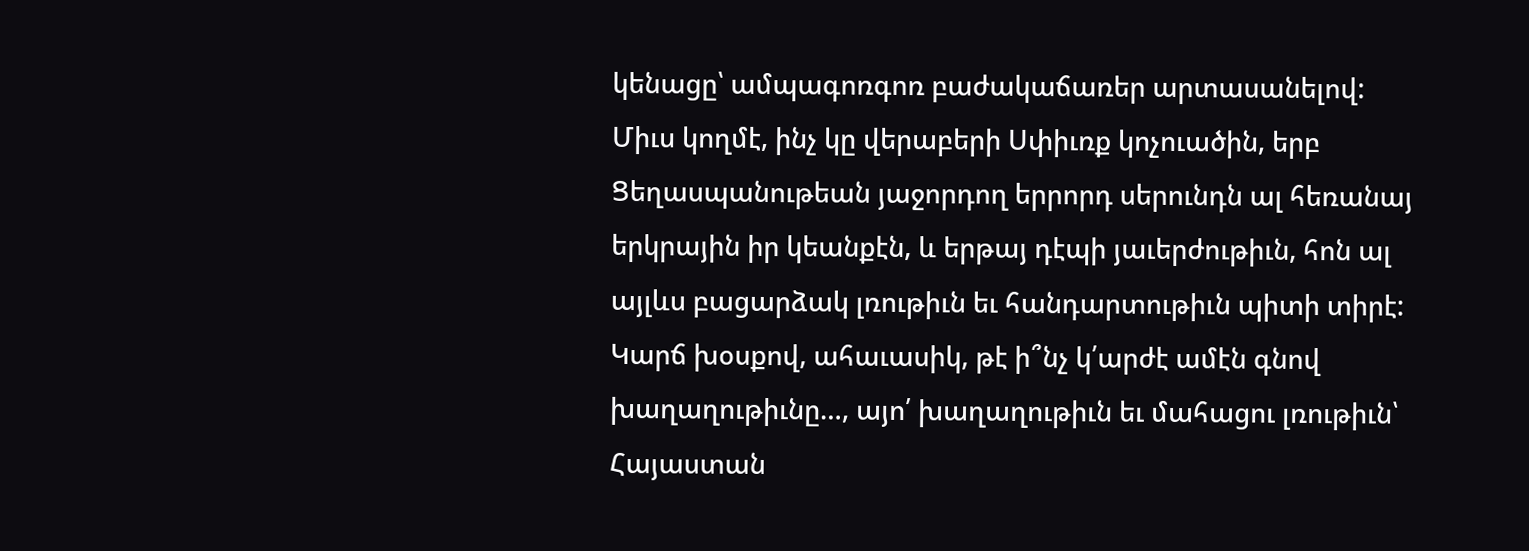կենացը՝ ամպագոռգոռ բաժակաճառեր արտասանելով: Միւս կողմէ, ինչ կը վերաբերի Սփիւռք կոչուածին, երբ Ցեղասպանութեան յաջորդող երրորդ սերունդն ալ հեռանայ երկրային իր կեանքէն, և երթայ դէպի յաւերժութիւն, հոն ալ այլևս բացարձակ լռութիւն եւ հանդարտութիւն պիտի տիրէ:
Կարճ խօսքով, ահաւասիկ, թէ ի՞նչ կ՛արժէ ամէն գնով խաղաղութիւնը…, այո՛ խաղաղութիւն եւ մահացու լռութիւն՝ Հայաստան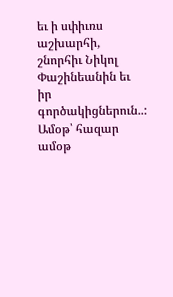եւ ի սփիւռս աշխարհի, շնորհիւ Նիկոլ Փաշինեանին եւ իր գործակիցներուն..:
Ամօթ՝ հազար ամօթ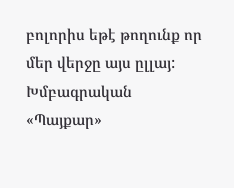բոլորիս եթէ թողունք որ մեր վերջը այս ըլլայ:
Խմբագրական «Պայքար»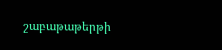շաբաթաթերթի